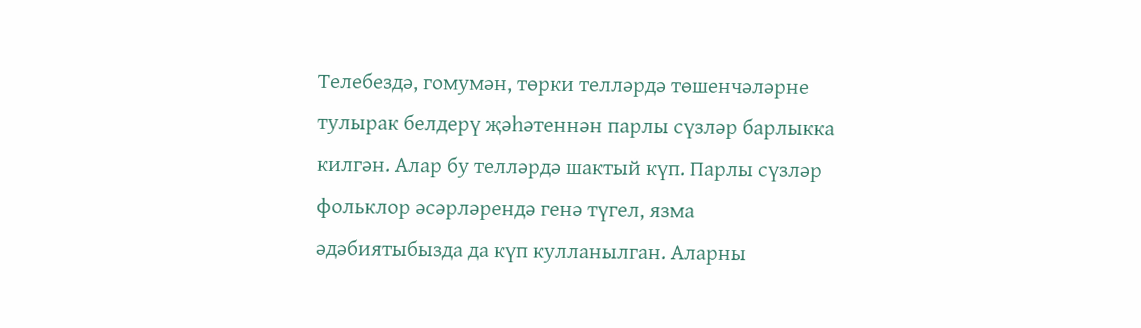Телебездә, гомумән, төрки телләрдә төшенчәләрне тулырак белдерү җәһәтеннән парлы сүзләр барлыкка килгән. Алар бу телләрдә шактый күп. Парлы сүзләр фольклор әсәрләрендә генә түгел, язма әдәбиятыбызда да күп кулланылган. Аларны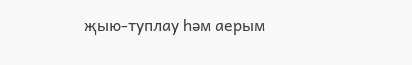җыю-туплау һәм аерым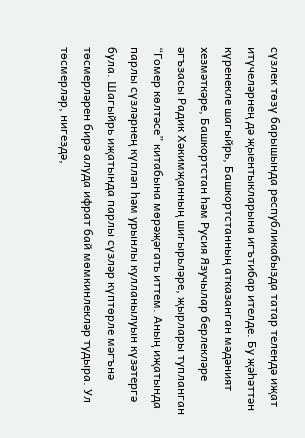сүзлек төзү барышында республикабызда татар телендә иҗат итүчеләрнең дә җыентыкларына игътибар ителде. Бу җәһәттән күренекле шагыйрь, Башкортстанның атказанган мәдәният хезмәткәре, Башкортстан һәм Русия Язучылар берлекләре әгъзасы Радик Хәкимҗанның шигырьләре, җырлары тупланган “Гомер көлтәсе” китабына мөрәҗәгать иттем. Аның иҗатында парлы сүзләрнең күпләп һәм урынлы кулланылуын күзәтергә була. Шагыйрь иҗатында парлы сүзләр күптөрле мәгънә төсмерләрен бирә алуда ифрат бай мөмкинлекләр тудыра. Ул төсмерләр, нигездә,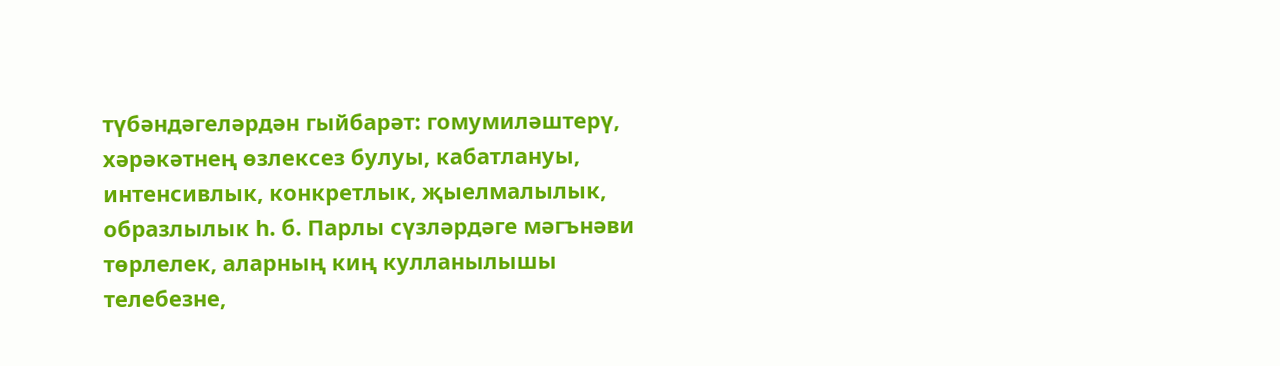түбәндәгеләрдән гыйбарәт: гомумиләштерү, хәрәкәтнең өзлексез булуы, кабатлануы, интенсивлык, конкретлык, җыелмалылык, образлылык һ. б. Парлы сүзләрдәге мәгънәви төрлелек, аларның киң кулланылышы телебезне,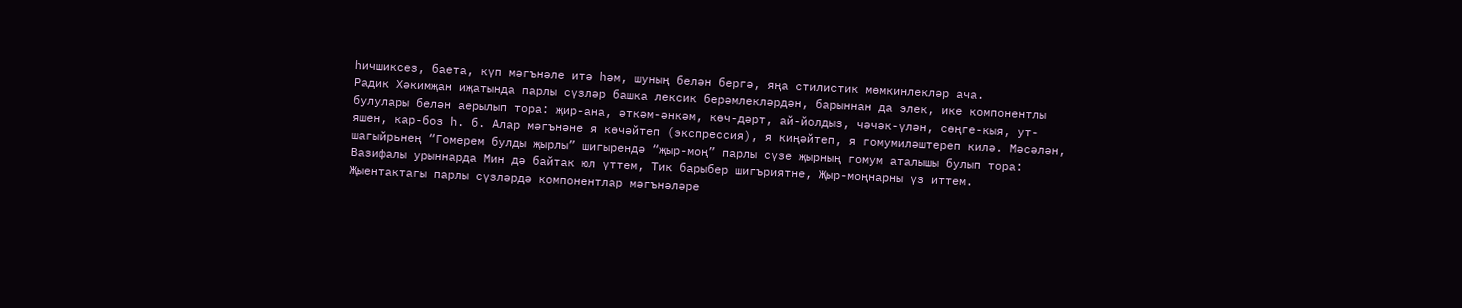һичшиксез, баета, күп мәгънәле итә һәм, шуның белән бергә, яңа стилистик мөмкинлекләр ача.
Радик Хәкимҗан иҗатында парлы сүзләр башка лексик берәмлекләрдән, барыннан да элек, ике компонентлы булулары белән аерылып тора: җир-ана, әткәм-әнкәм, көч-дәрт, ай-йолдыз, чәчәк-үлән, сөңге-кыя, ут-яшен, кар-боз һ. б. Алар мәгънәне я көчәйтеп (экспрессия), я киңәйтеп, я гомумиләштереп килә. Мәсәлән, шагыйрьнең “Гомерем булды җырлы” шигырендә “җыр-моң” парлы сүзе җырның гомум аталышы булып тора: Вазифалы урыннарда Мин дә байтак юл үттем, Тик барыбер шигъриятне, Җыр-моңнарны үз иттем.
Җыентактагы парлы сүзләрдә компонентлар мәгънәләре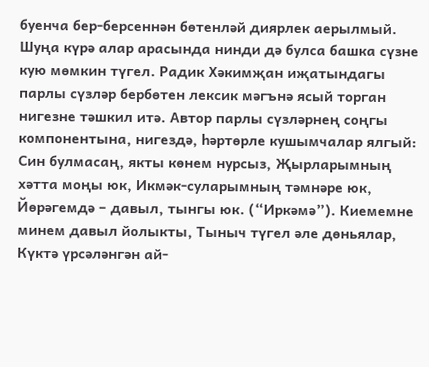буенча бер-берсеннән бөтенләй диярлек аерылмый. Шуңа күрә алар арасында нинди дә булса башка сүзне кую мөмкин түгел. Радик Хәкимҗан иҗатындагы парлы сүзләр бербөтен лексик мәгънә ясый торган нигезне тәшкил итә. Автор парлы сүзләрнең соңгы компонентына, нигездә, һәртөрле кушымчалар ялгый: Син булмасаң, якты көнем нурсыз, Җырларымның хәтта моңы юк, Икмәк-суларымның тәмнәре юк, Йөрәгемдә – давыл, тынгы юк. (“Иркәмә”). Киемемне минем давыл йолыкты, Тыныч түгел әле дөньялар, Күктә үрсәләнгән ай-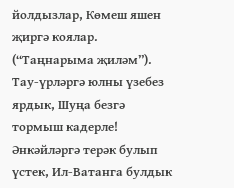йолдызлар, Көмеш яшен җиргә коялар. (“Таңнарыма җиләм”). Тау-үрләргә юлны үзебез ярдык, Шуңа безгә тормыш кадерле! Әнкәйләргә терәк булып үстек, Ил-Ватанга булдык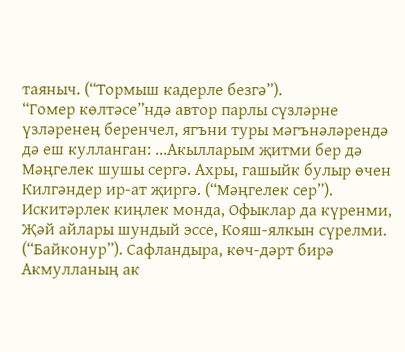таяныч. (“Тормыш кадерле безгә”).
“Гомер көлтәсе”ндә автор парлы сүзләрне үзләренең беренчел, ягъни туры мәгънәләрендә дә еш кулланган: ...Акылларым җитми бер дә Мәңгелек шушы сергә. Ахры, гашыйк булыр өчен Килгәндер ир-ат җиргә. (“Мәңгелек сер”). Искитәрлек киңлек монда, Офыклар да күренми, Җәй айлары шундый эссе, Кояш-ялкын сүрелми. (“Байконур”). Сафландыра, көч-дәрт бирә Акмулланың ак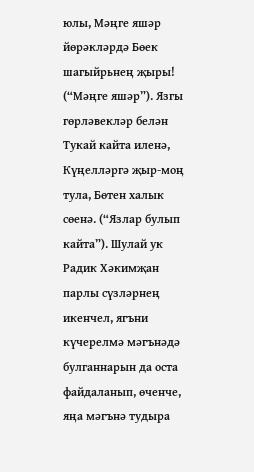юлы, Мәңге яшәр йөрәкләрдә Бөек шагыйрьнең җыры! (“Мәңге яшәр”). Язгы гөрләвекләр белән Тукай кайта иленә, Күңелләргә җыр-моң тула, Бөтен халык сөенә. (“Язлар булып кайта”). Шулай ук Радик Хәкимҗан парлы сүзләрнең икенчел, ягъни күчерелмә мәгънәдә булганнарын да оста файдаланып, өченче, яңа мәгънә тудыра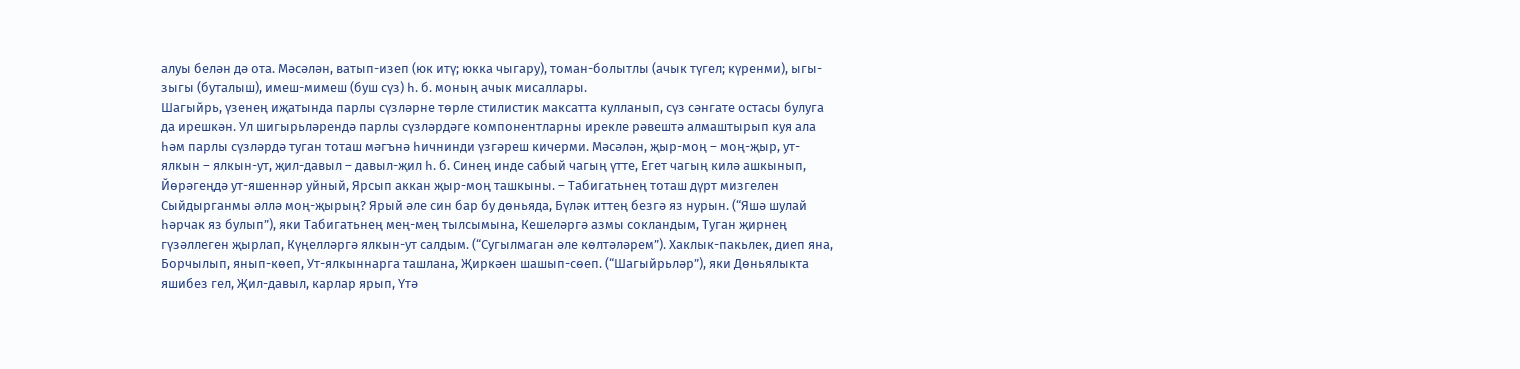алуы белән дә ота. Мәсәлән, ватып-изеп (юк итү; юкка чыгару), томан-болытлы (ачык түгел; күренми), ыгы-зыгы (буталыш), имеш-мимеш (буш сүз) һ. б. моның ачык мисаллары.
Шагыйрь, үзенең иҗатында парлы сүзләрне төрле стилистик максатта кулланып, сүз сәнгате остасы булуга да ирешкән. Ул шигырьләрендә парлы сүзләрдәге компонентларны ирекле рәвештә алмаштырып куя ала һәм парлы сүзләрдә туган тоташ мәгънә һичнинди үзгәреш кичерми. Мәсәлән, җыр-моң – моң-җыр, ут-ялкын – ялкын-ут, җил-давыл – давыл-җил һ. б. Синең инде сабый чагың үтте, Егет чагың килә ашкынып, Йөрәгеңдә ут-яшеннәр уйный, Ярсып аккан җыр-моң ташкыны. – Табигатьнең тоташ дүрт мизгелен Сыйдырганмы әллә моң-җырың? Ярый әле син бар бу дөньяда, Бүләк иттең безгә яз нурын. (“Яшә шулай һәрчак яз булып”), яки Табигатьнең мең-мең тылсымына, Кешеләргә азмы сокландым, Туган җирнең гүзәллеген җырлап, Күңелләргә ялкын-ут салдым. (“Сугылмаган әле көлтәләрем”). Хаклык-пакьлек, диеп яна, Борчылып, янып-көеп, Ут-ялкыннарга ташлана, Җиркәен шашып-сөеп. (“Шагыйрьләр”), яки Дөньялыкта яшибез гел, Җил-давыл, карлар ярып, Үтә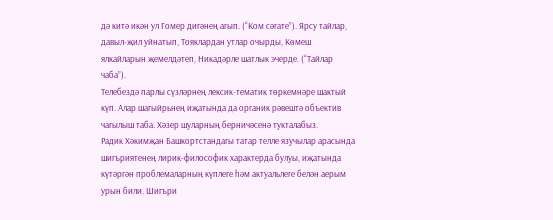дә китә икән ул Гомер дигәнең агып. (“Ком сәгате”). Ярсу тайлар, давыл-җил уйнатып, Тояклардан утлар очырды, Көмеш ялкайларын җемелдәтеп, Никадәрле шатлык эчерде. (“Тайлар чаба”).
Телебездә парлы сүзләрнең лексик-тематик төркемнәре шактый күп. Алар шагыйрьнең иҗатында да органик рәвештә объектив чагылыш таба. Хәзер шуларның берничәсенә тукталабыз.
Радик Хәкимҗан Башкортстандагы татар телле язучылар арасында шигъриятенең лирик-философик характерда булуы, иҗатында күтәргән проблемаларның күплеге һәм актуальлеге белән аерым урын били. Шигъри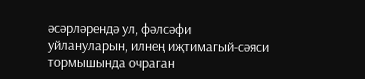әсәрләрендә ул, фәлсәфи уйлануларын, илнең иҗтимагый-сәяси тормышында очраган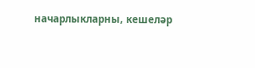начарлыкларны, кешеләр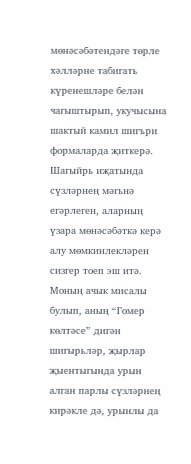мөнәсәбәтендәге төрле хәлләрне табигать күренешләре белән чагыштырып, укучысына шактый камил шигъри формаларда җиткерә.
Шагыйрь иҗатында сүзләрнең мәгьнә егәрлеген, аларның үзара мөнәсәбәткә керә алу мөмкинлекләрен сизгер тоеп эш итә. Моның ачык мисалы булып, аның “Гомер көлтәсе” дигән шигырьләр, җырлар җыентыгында урын алган парлы сүзләрнең кирәкле дә, урынлы да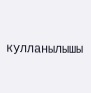кулланылышы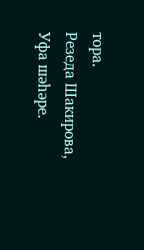тора.
Резеда Шакирова,
Уфа шәһәре.